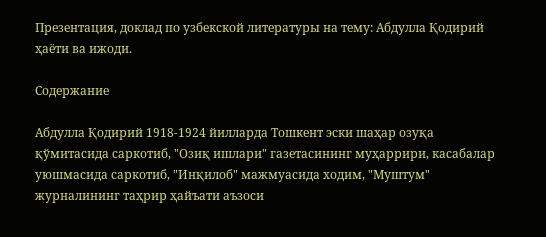Презентация, доклад по узбекской литературы на тему: Абдулла Қодирий ҳаёти ва ижоди.

Содержание

Абдулла Қодирий 1918-1924 йилларда Тошкент эски шаҳар озуқа қўмитасида саркотиб, "Озиқ ишлари" газетасининг муҳаррири, касабалар уюшмасида саркотиб, "Инқилоб" мажмуасида ходим, "Муштум" журналининг таҳрир ҳайъати аъзоси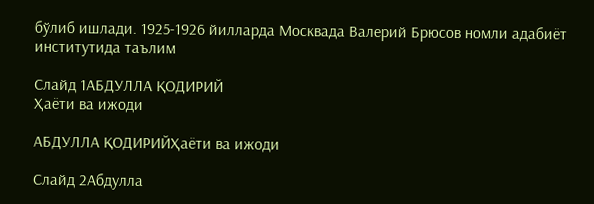бўлиб ишлади. 1925-1926 йилларда Москвада Валерий Брюсов номли адабиёт институтида таълим

Слайд 1АБДУЛЛА ҚОДИРИЙ
Ҳаёти ва ижоди

АБДУЛЛА ҚОДИРИЙҲаёти ва ижоди

Слайд 2Абдулла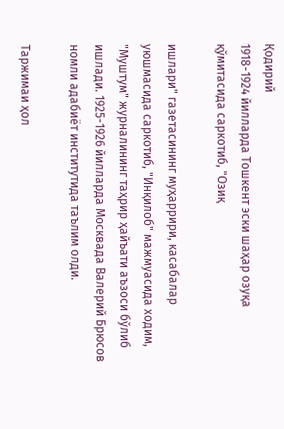Қодирий
1918-1924 йилларда Тошкент эски шаҳар озуқа қўмитасида саркотиб, "Озиқ

ишлари" газетасининг муҳаррири, касабалар уюшмасида саркотиб, "Инқилоб" мажмуасида ходим, "Муштум" журналининг таҳрир ҳайъати аъзоси бўлиб ишлади. 1925-1926 йилларда Москвада Валерий Брюсов номли адабиёт институтида таълим олди.

Таржимаи ҳол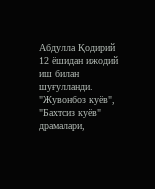Абдулла Қодирий 12 ёшидан ижодий иш билан шуғулланди. "Жувонбоз куёв", "Бахтсиз куёв" драмалари,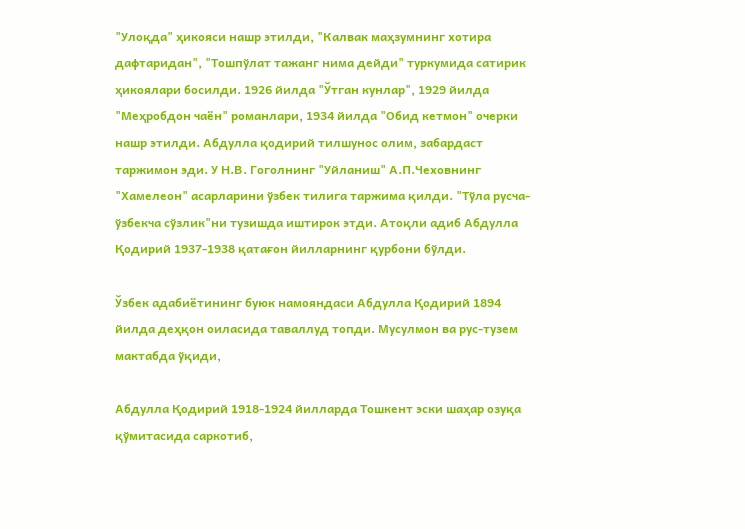"Улоқда" ҳикояси нашр этилди, "Калвак маҳзумнинг хотира дафтаридан", "Тошпўлат тажанг нима дейди" туркумида сатирик ҳикоялари босилди. 1926 йилда "Ўтган кунлар", 1929 йилда "Меҳробдон чаён" романлари, 1934 йилда "Обид кетмон" очерки нашр этилди. Абдулла қодирий тилшунос олим, забардаст таржимон эди. У Н.В. Гоголнинг "Уйланиш" А.П.Чеховнинг "Хамелеон" асарларини ўзбек тилига таржима қилди. "Тўла русча-ўзбекча сўзлик"ни тузишда иштирок этди. Атоқли адиб Абдулла Қодирий 1937-1938 қатағон йилларнинг қурбони бўлди.

Ўзбек адабиётининг буюк намояндаси Абдулла Қодирий 1894 йилда деҳқон оиласида таваллуд топди. Мусулмон ва рус-тузем мактабда ўқиди,

Абдулла Қодирий 1918-1924 йилларда Тошкент эски шаҳар озуқа қўмитасида саркотиб,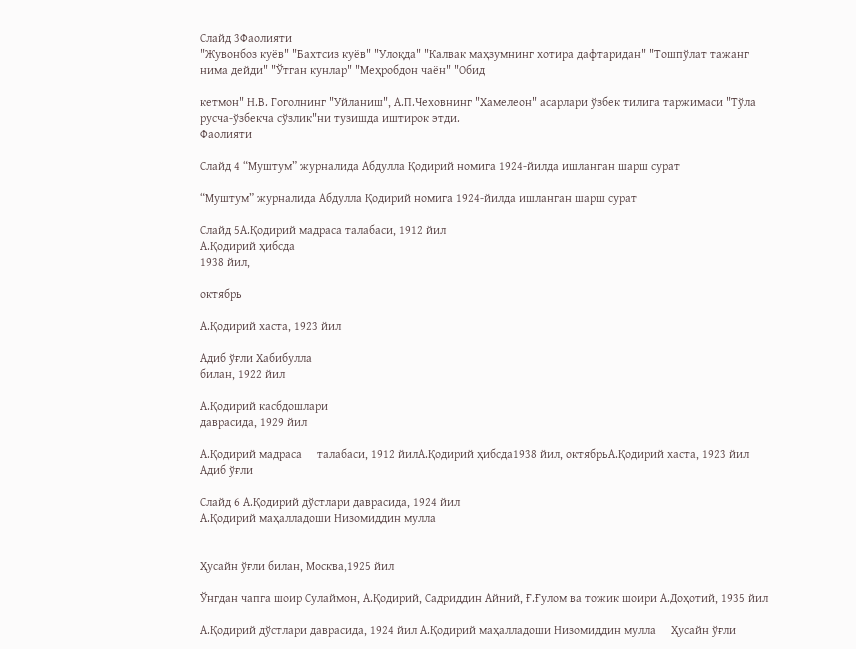Слайд 3Фаолияти
"Жувонбоз куёв" "Бахтсиз куёв" "Улоқда" "Калвак маҳзумнинг хотира дафтаридан" "Тошпўлат тажанг нима дейди" "Ўтган кунлар" "Меҳробдон чаён" "Обид

кетмон" Н.В. Гоголнинг "Уйланиш", А.П.Чеховнинг "Хамелеон" асарлари ўзбек тилига таржимаси "Тўла русча-ўзбекча сўзлик"ни тузишда иштирок этди.
Фаолияти

Слайд 4 “Муштум” журналида Абдулла Қодирий номига 1924-йилда ишланган шарш сурат

“Муштум” журналида Абдулла Қодирий номига 1924-йилда ишланган шарш сурат

Слайд 5А.Қодирий мадраса талабаси, 1912 йил
А.Қодирий ҳибсда
1938 йил,

октябрь

А.Қодирий хаста, 1923 йил

Адиб ўғли Хабибулла
билан, 1922 йил

А.Қодирий касбдошлари
даврасида, 1929 йил

А.Қодирий мадраса     талабаси, 1912 йилА.Қодирий ҳибсда1938 йил, октябрьА.Қодирий хаста, 1923 йил Адиб ўғли

Слайд 6 А.Қодирий дўстлари даврасида, 1924 йил
А.Қодирий маҳалладоши Низомиддин мулла


Ҳусайн ўғли билан, Москва,1925 йил

Ўнгдан чапга шоир Сулаймон, А.Қодирий, Садриддин Айний, Ғ.Ғулом ва тожик шоири А.Доҳотий, 1935 йил

А.Қодирий дўстлари даврасида, 1924 йил А.Қодирий маҳалладоши Низомиддин мулла     Ҳусайн ўғли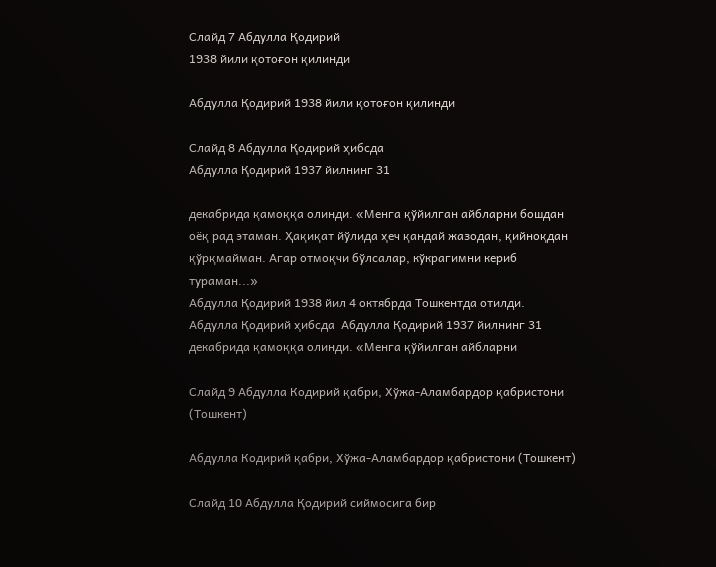Слайд 7 Абдулла Қодирий
1938 йили қотоғон қилинди

Абдулла Қодирий 1938 йили қотоғон қилинди

Слайд 8 Абдулла Қодирий ҳибсда
Абдулла Қодирий 1937 йилнинг 31

декабрида қамоққа олинди. «Менга қўйилган айбларни бошдан оёқ рад этаман. Ҳақиқат йўлида ҳеч қандай жазодан, қийноқдан қўрқмайман. Агар отмоқчи бўлсалар, кўкрагимни кериб тураман...»
Абдулла Қодирий 1938 йил 4 октябрда Тошкентда отилди.
Абдулла Қодирий ҳибсда  Абдулла Қодирий 1937 йилнинг 31 декабрида қамоққа олинди. «Менга қўйилган айбларни

Слайд 9 Абдулла Кодирий қабри, Хўжа-Аламбардор қабристони (Тошкент)

Абдулла Кодирий қабри, Хўжа-Аламбардор қабристони (Тошкент)

Слайд 10 Абдулла Қодирий сиймосига бир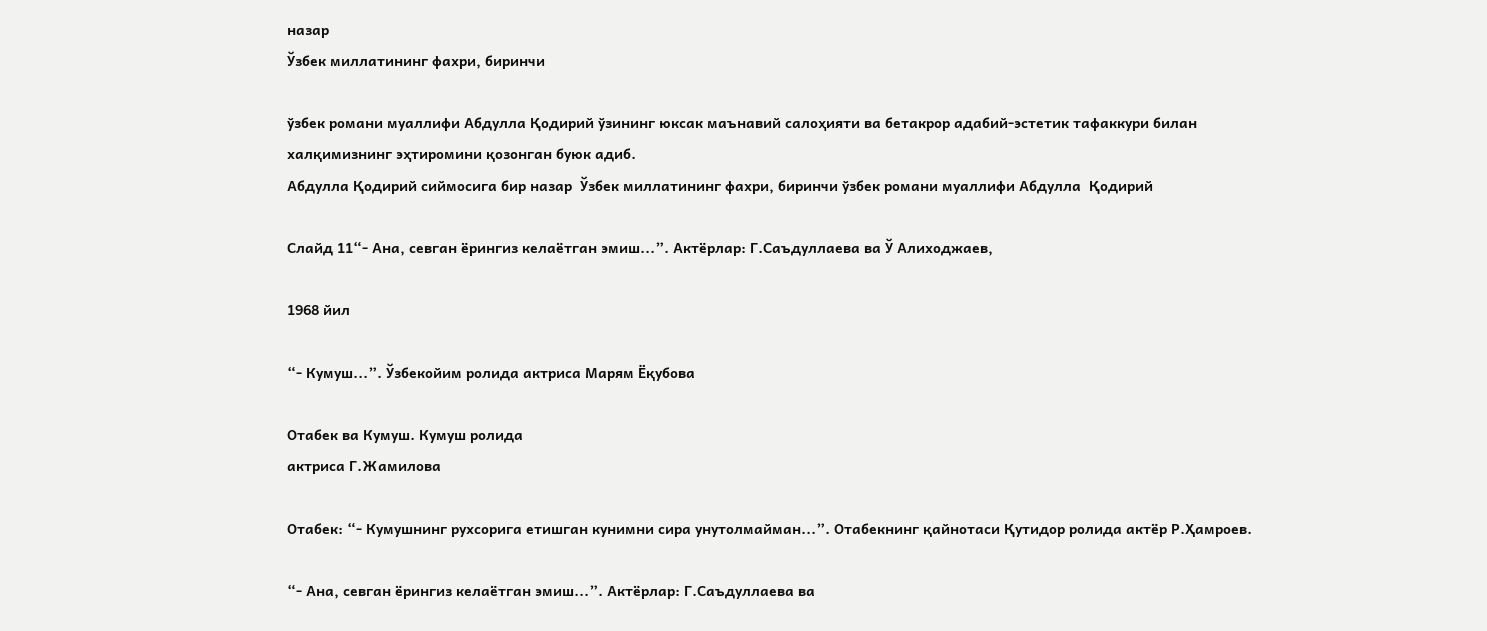назар
Ўзбек миллатининг фахри, биринчи

ўзбек романи муаллифи Абдулла Қодирий ўзининг юксак маънавий салоҳияти ва бетакрор адабий-эстетик тафаккури билан халқимизнинг эҳтиромини қозонган буюк адиб.
Абдулла Қодирий сиймосига бир назар  Ўзбек миллатининг фахри, биринчи ўзбек романи муаллифи Абдулла  Қодирий

Слайд 11“- Ана, севган ёрингиз келаётган эмиш...”. Актёрлар: Г.Саъдуллаева ва Ў Алиходжаев,

1968 йил

“- Кумуш...”. Ўзбекойим ролида актриса Марям Ёқубова

Отабек ва Кумуш. Кумуш ролида
актриса Г.Жамилова

Отабек: “- Кумушнинг рухсорига етишган кунимни сира унутолмайман...”. Отабекнинг қайнотаси Қутидор ролида актёр Р.Ҳамроев.

“- Ана, севган ёрингиз келаётган эмиш...”. Актёрлар: Г.Саъдуллаева ва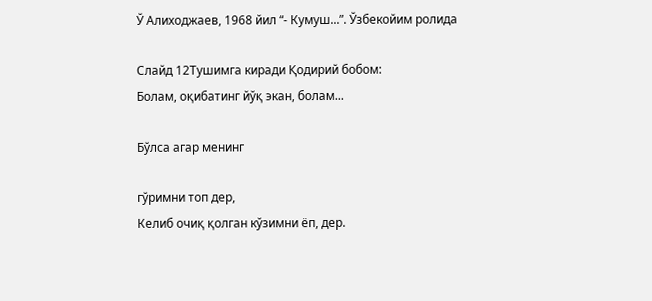Ў Алиходжаев, 1968 йил “- Кумуш...”. Ўзбекойим ролида

Слайд 12Тушимга киради Қодирий бобом:
Болам, оқибатинг йўқ экан, болам...

Бўлса агар менинг

гўримни топ дер,
Келиб очиқ қолган кўзимни ёп, дер.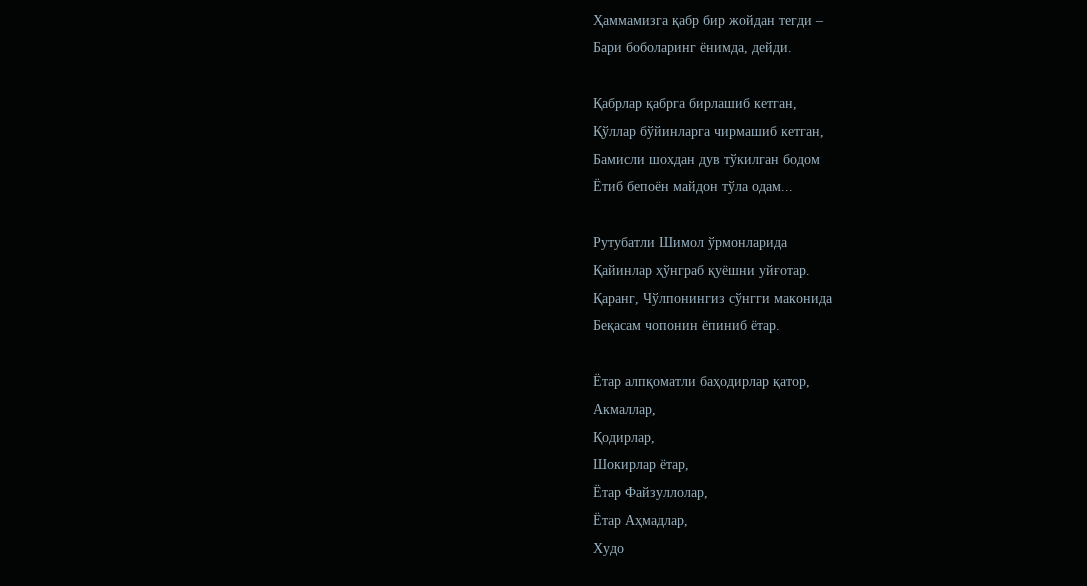Ҳаммамизга қабр бир жойдан тегди –
Бари боболаринг ёнимда, дейди.

Қабрлар қабрга бирлашиб кетган,
Қўллар бўйинларга чирмашиб кетган,
Бамисли шохдан дув тўкилган бодом
Ётиб бепоён майдон тўла одам...

Рутубатли Шимол ўрмонларида
Қайинлар ҳўнграб қуёшни уйғотар.
Қаранг, Чўлпонингиз сўнгги маконида
Беқасам чопонин ёпиниб ётар.

Ётар алпқоматли баҳодирлар қатор,
Акмаллар,
Қодирлар,
Шокирлар ётар,
Ётар Файзуллолар,
Ётар Аҳмадлар,
Худо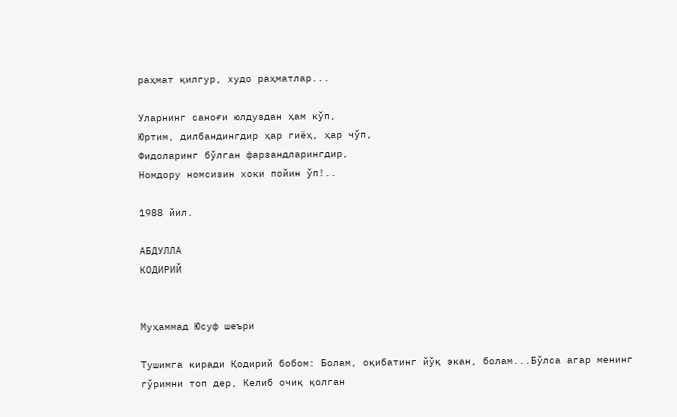раҳмат қилгур, худо раҳматлар...

Уларнинг саноғи юлдуздан ҳам кўп,
Юртим, дилбандингдир ҳар гиёҳ, ҳар чўп,
Фидоларинг бўлган фарзандларингдир,
Номдору номсизин хоки пойин ўп!..

1988 йил.

АБДУЛЛА
КОДИРИЙ


Муҳаммад Юсуф шеъри

Тушимга киради Қодирий бобом: Болам, оқибатинг йўқ экан, болам...Бўлса агар менинг гўримни топ дер, Келиб очиқ қолган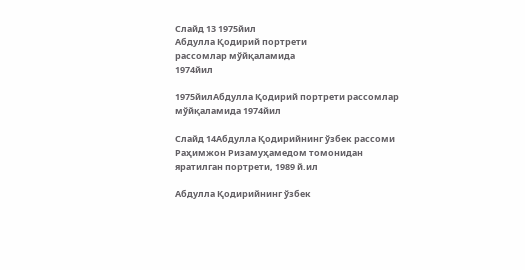Слайд 13 1975йил
Абдулла Қодирий портрети
рассомлар мўйқаламида
1974йил

1975йилАбдулла Қодирий портрети рассомлар мўйқаламида 1974йил

Слайд 14Абдулла Қодирийнинг ўзбек рассоми
Раҳимжон Ризамуҳамедом томонидан
яратилган портрети, 1989 й.ил

Абдулла Қодирийнинг ўзбек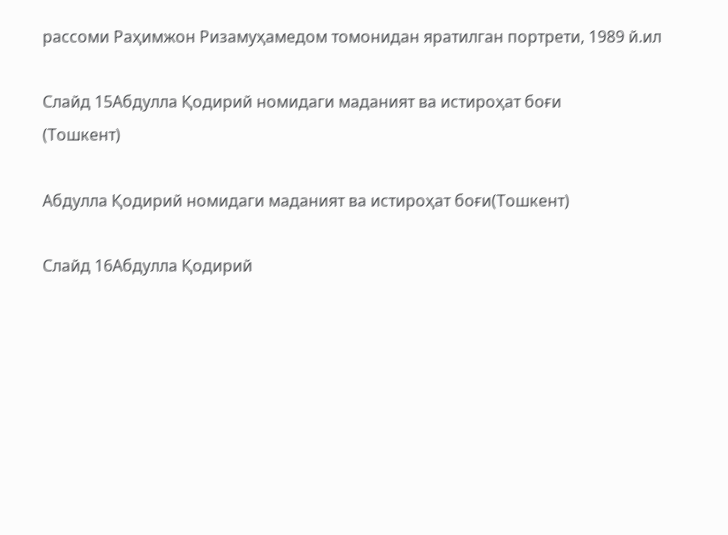рассоми Раҳимжон Ризамуҳамедом томонидан яратилган портрети, 1989 й.ил

Слайд 15Абдулла Қодирий номидаги маданият ва истироҳат боғи
(Тошкент)

Абдулла Қодирий номидаги маданият ва истироҳат боғи(Тошкент)

Слайд 16Абдулла Қодирий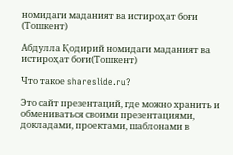номидаги маданият ва истироҳат боғи
(Тошкент)

Абдулла Қодирий номидаги маданият ва истироҳат боғи(Тошкент)

Что такое shareslide.ru?

Это сайт презентаций, где можно хранить и обмениваться своими презентациями, докладами, проектами, шаблонами в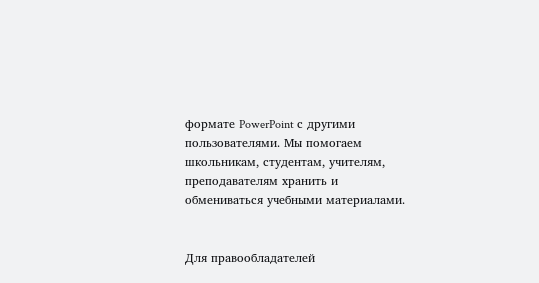формате PowerPoint с другими пользователями. Мы помогаем школьникам, студентам, учителям, преподавателям хранить и обмениваться учебными материалами.


Для правообладателей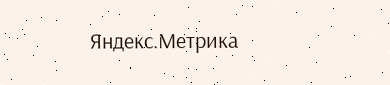Яндекс.Метрика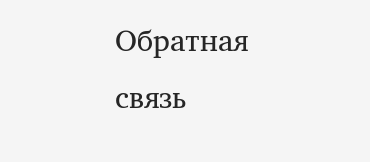Обратная связь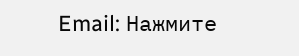Email: Нажмите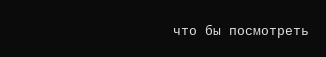что бы посмотреть